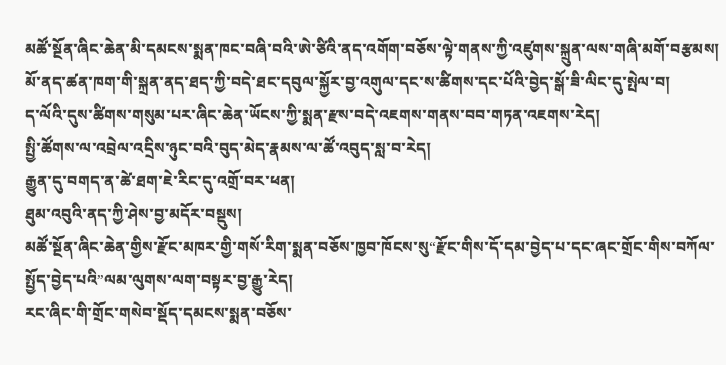མཚོ་སྔོན་ཞིང་ཆེན་མི་དམངས་སྨན་ཁང་བཞི་བའི་ཨེ་ཙིའི་ནད་འགོག་བཅོས་ལྟེ་གནས་ཀྱི་འཛུགས་སྐྲུན་ལས་གཞི་མགོ་བརྩམས།
མོ་ནད་ཚན་ཁག་གི་སྐྲན་ནད་ཐད་ཀྱི་བདེ་ཐང་དབུལ་སྐྱོར་བྱ་འགུལ་དང་ས་ཚིགས་དང་པོའི་བྱེད་སྒོ་ཟི་ལིང་དུ་སྤེལ་བ།
ད་ལོའི་དུས་ཚིགས་གསུམ་པར་ཞིང་ཆེན་ཡོངས་ཀྱི་སྨན་རྫས་བདེ་འཇགས་གནས་བབ་གཏན་འཇགས་རེད།
སྤྱི་ཚོགས་ལ་འབྲེལ་འདྲིས་ཉུང་བའི་བུད་མེད་རྣམས་ལ་ཚོ་འབུད་སླ་བ་རེད།
རྒྱུན་དུ་བགད་ན་ཚེ་ཐག་ཇེ་རིང་དུ་འགྲོ་བར་ཕན།
ཐུམ་འབུའི་ནད་ཀྱི་ཤེས་བྱ་མདོར་བསྡུས།
མཚོ་སྔོན་ཞིང་ཆེན་གྱིས་རྫོང་མཁར་གྱི་གསོ་རིག་སྨན་བཅོས་ཁྱབ་ཁོངས་སུ“རྫོང་གིས་དོ་དམ་བྱེད་པ་དང་ཞང་གྲོང་གིས་བཀོལ་སྤྱོད་བྱེད་པའི”ལམ་ལུགས་ལག་བསྟར་བྱ་རྒྱུ་རེད།
རང་ཞིང་གི་གྲོང་གསེབ་སྡོད་དམངས་སྨན་བཅོས་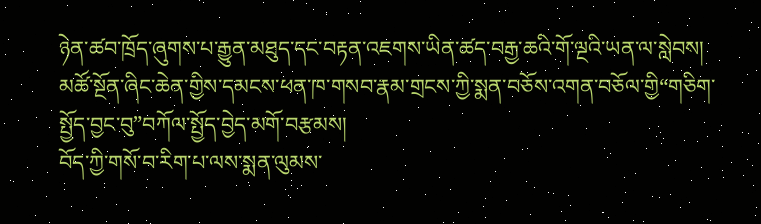ཉེན་ཚབ་ཁྲོད་ཞུགས་པ་རྒྱུན་མཐུད་དང་བརྟན་འཇགས་ཡིན་ཚད་བརྒྱ་ཆའི་གོ་ལྔའི་ཡན་ལ་སླེབས།
མཚོ་སྔོན་ཞིང་ཆེན་གྱིས་དམངས་ཕན་ཁ་གསབ་རྣམ་གྲངས་ཀྱི་སྨན་བཅོས་འགན་བཅོལ་གྱི“གཅིག་སྤྱོད་བྱང་བུ”བཀོལ་སྤྱོད་བྱེད་མགོ་བརྩམས།
བོད་ཀྱི་གསོ་བ་རིག་པ་ལས་སྨན་ལུམས་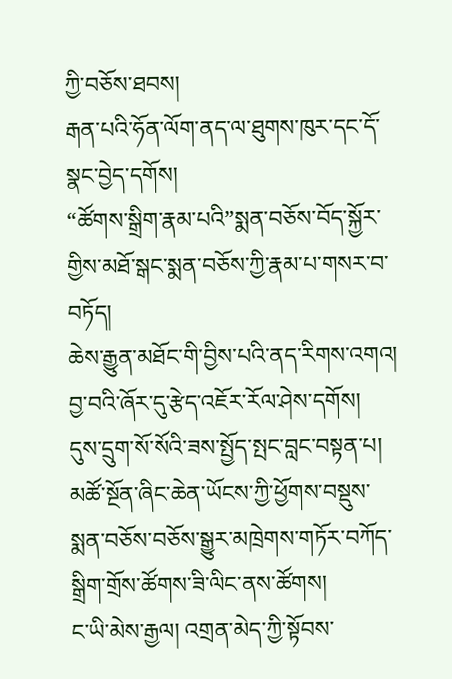ཀྱི་བཅོས་ཐབས།
རྒན་པའི་ཧོན་ལོག་ནད་ལ་ཐུགས་ཁུར་དང་དོ་སྣང་བྱེད་དགོས།
“ཚོགས་སྒྲིག་རྣམ་པའི”སྨན་བཅོས་བོད་སྐྱོར་གྱིས་མཐོ་སྒང་སྨན་བཅོས་ཀྱི་རྣམ་པ་གསར་བ་བཏོད།
ཆེས་རྒྱུན་མཐོང་གི་བྱིས་པའི་ནད་རིགས་འགའ།
བྱ་བའི་ཞོར་དུ་རྩེད་འཇོར་རོལ་ཤེས་དགོས།
དུས་དྲུག་སོ་སོའི་ཟས་སྤྱོད་སྤང་བླང་བསྟན་པ།
མཚོ་སྔོན་ཞིང་ཆེན་ཡོངས་ཀྱི་ཕྱོགས་བསྡུས་སྨན་བཅོས་བཅོས་སྒྱུར་མཁྲེགས་གཏོར་བཀོད་སྒྲིག་གྲོས་ཚོགས་ཟི་ལིང་ནས་ཚོགས།
ང་ཡི་མེས་རྒྱལ། འགྲན་མེད་ཀྱི་སྟོབས་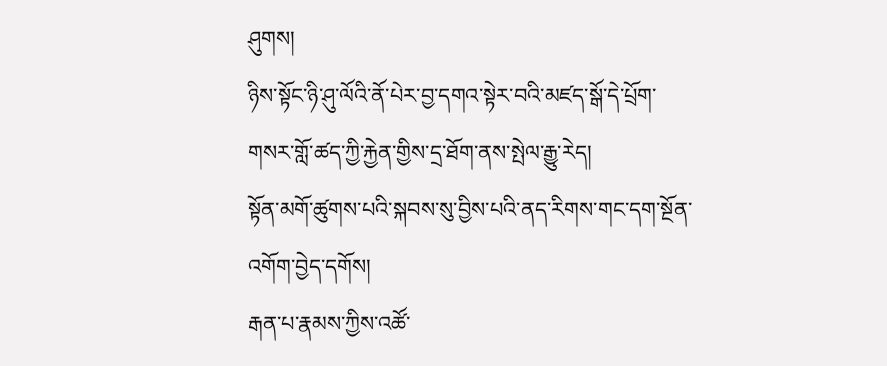ཤུགས།
ཉིས་སྟོང་ཉི་ཤུ་ལོའི་ནོ་པེར་བྱ་དགའ་སྟེར་བའི་མཛད་སྒོ་དེ་པྲོག་གསར་གློ་ཚད་ཀྱི་རྐྱེན་གྱིས་དྲ་ཐོག་ནས་སྤེལ་རྒྱུ་རེད།
སྟོན་མགོ་ཚུགས་པའི་སྐབས་སུ་བྱིས་པའི་ནད་རིགས་གང་དག་སྔོན་འགོག་བྱེད་དགོས།
རྒན་པ་རྣམས་ཀྱིས་འཚོ་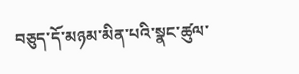བཅུད་དོ་མཉམ་མིན་པའི་སྣང་ཚུལ་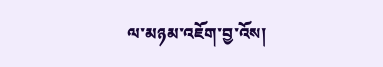ལ་མཉམ་འཇོག་བྱ་འོས།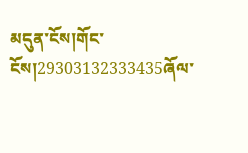མདུན་ངོས།གོང་ངོས།29303132333435ཞོལ་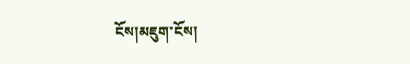ངོས།མཇུག་ངོས།